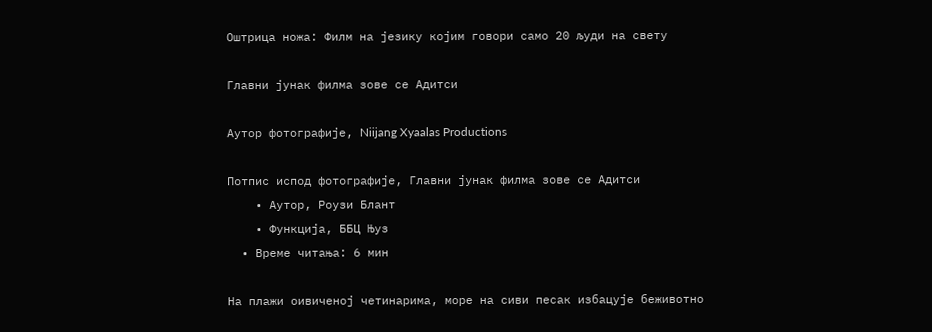Оштрица ножа: Филм на језику којим говори само 20 људи на свету

Главни јунак филма зове се Адитси

Аутор фотографије, Niijang Xyaalas Productions

Потпис испод фотографије, Главни јунак филма зове се Адитси
    • Аутор, Роузи Блант
    • Функција, ББЦ Њуз
  • Време читања: 6 мин

На плажи оивиченој четинарима, море на сиви песак избацује беживотно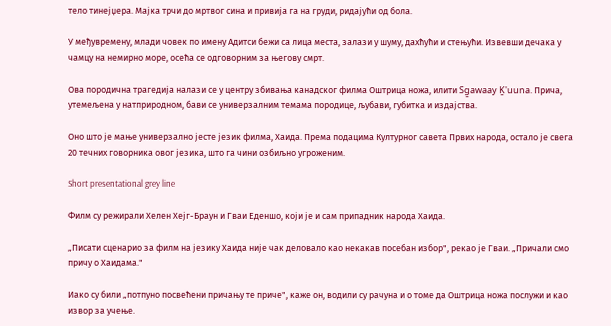тело тинејџера. Мајка трчи до мртвог сина и привија га на груди, ридајући од бола.

У међувремену, млади човек по имену Адитси бежи са лица места, залази у шуму, дахћући и стењући. Извевши дечака у чамцу на немирно море, осећа се одговорним за његову смрт.

Ова породична трагедија налази се у центру збивања канадског филма Оштрица ножа, илити Sg̱awaay Ḵ'uuna. Прича, утемељена у натприродном, бави се универзалним темама породице, љубави, губитка и издајства.

Оно што је мање универзално јесте језик филма, Хаида. Према подацима Културног савета Првих народа, остало је свега 20 течних говорника овог језика, што га чини озбиљно угроженим.

Short presentational grey line

Филм су режирали Хелен Хејг-Браун и Гваи Еденшо, који је и сам припадник народа Хаида.

„Писати сценарио за филм на језику Хаида није чак деловало као некакав посебан избор", рекао је Гваи. „Причали смо причу о Хаидама."

Иако су били „потпуно посвећени причању те приче", каже он, водили су рачуна и о томе да Оштрица ножа послужи и као извор за учење.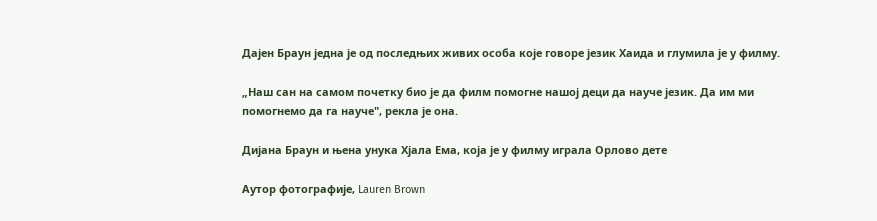Дајен Браун једна је од последњих живих особа које говоре језик Хаида и глумила је у филму.

„Наш сан на самом почетку био је да филм помогне нашој деци да науче језик. Да им ми помогнемо да га науче", рекла је она.

Дијана Браун и њена унука Хјала Ема, која је у филму играла Орлово дете

Аутор фотографије, Lauren Brown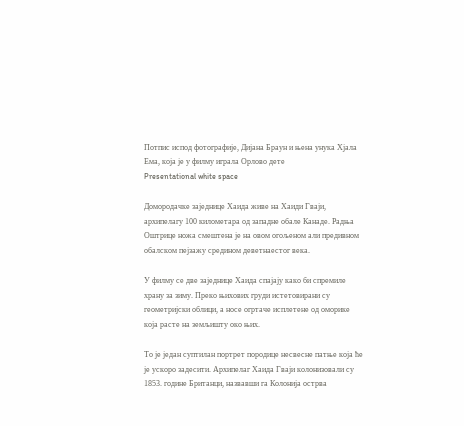Потпис испод фотографије, Дијана Браун и њена унука Хјала Ема, која је у филму играла Орлово дете
Presentational white space

Домородачке заједнице Хаида живе на Хаиди Гваји, архипелагу 100 километара од западне обале Канаде. Радња Оштрице ножа смештена је на овом огољеном али предивном обалском пејзажу средином деветнаестог века.

У филму се две заједнице Хаида спајају како би спремиле храну за зиму. Преко њихових груди истетовирани су геометријски облици, а носе огртаче исплетене од оморике која расте на земљишту око њих.

То је један суптилан портрет породице несвесне патње која ће је ускоро задесити. Архипелаг Хаида Гваји колонизовали су 1853. године Британци, назвавши га Колонија острва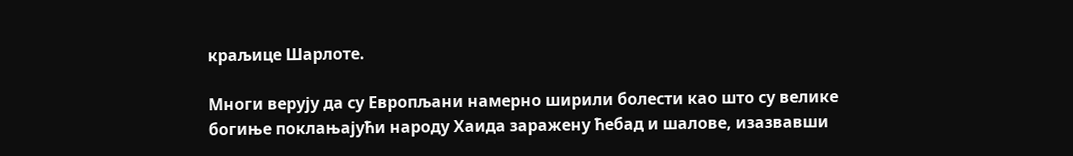краљице Шарлоте.

Многи верују да су Европљани намерно ширили болести као што су велике богиње поклањајући народу Хаида заражену ћебад и шалове, изазвавши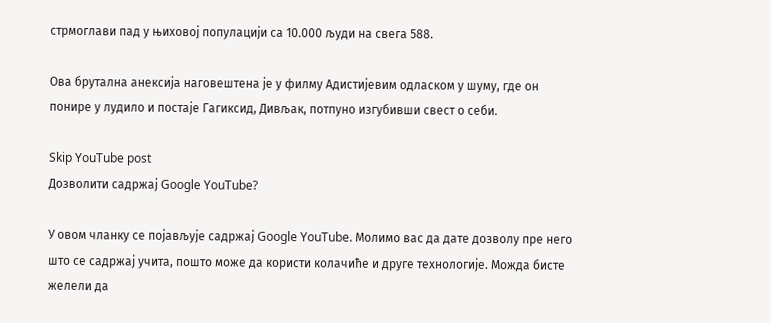стрмоглави пад у њиховој популацији са 10.000 људи на свега 588.

Ова брутална анексија наговештена је у филму Адистијевим одласком у шуму, где он понире у лудило и постаје Гагиксид, Дивљак, потпуно изгубивши свест о себи.

Skip YouTube post
Дозволити садржај Google YouTube?

У овом чланку се појављује садржај Google YouTube. Молимо вас да дате дозволу пре него што се садржај учита, пошто може да користи колачиће и друге технологије. Можда бисте желели да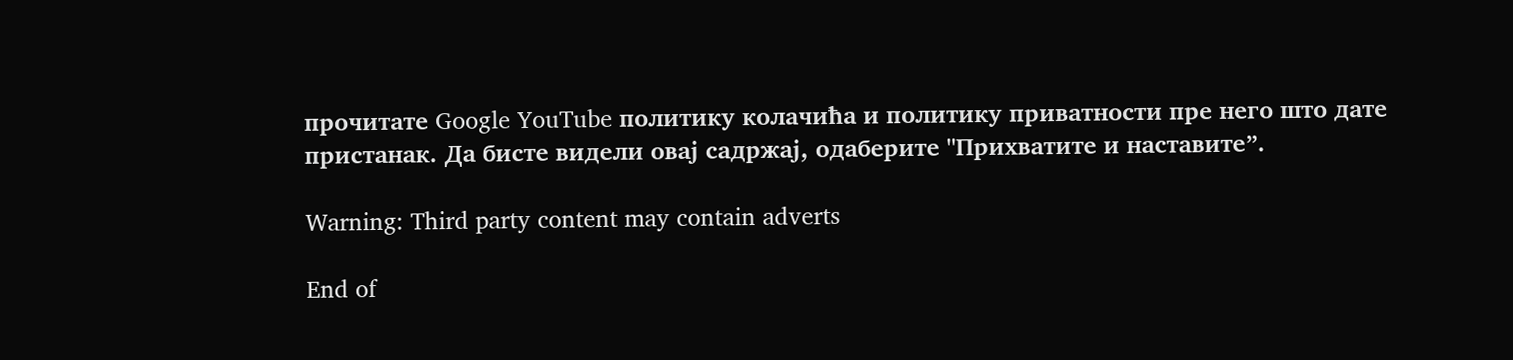прочитате Google YouTube политику колачића и политику приватности пре него што дате пристанак. Да бисте видели овај садржај, одаберите "Прихватите и наставите”.

Warning: Third party content may contain adverts

End of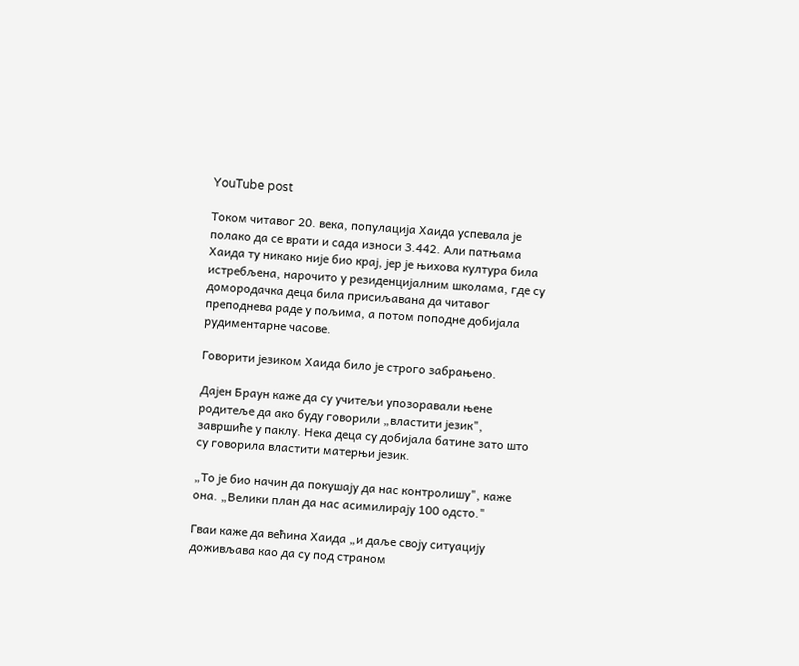YouTube post

Током читавог 20. века, популација Хаида успевала је полако да се врати и сада износи 3.442. Али патњама Хаида ту никако није био крај, јер је њихова култура била истребљена, нарочито у резиденцијалним школама, где су домородачка деца била присиљавана да читавог преподнева раде у пољима, а потом поподне добијала рудиментарне часове.

Говорити језиком Хаида било је строго забрањено.

Дајен Браун каже да су учитељи упозоравали њене родитеље да ако буду говорили „властити језик", завршиће у паклу. Нека деца су добијала батине зато што су говорила властити матерњи језик.

„То је био начин да покушају да нас контролишу", каже она. „Велики план да нас асимилирају 100 одсто."

Гваи каже да већина Хаида „и даље своју ситуацију доживљава као да су под страном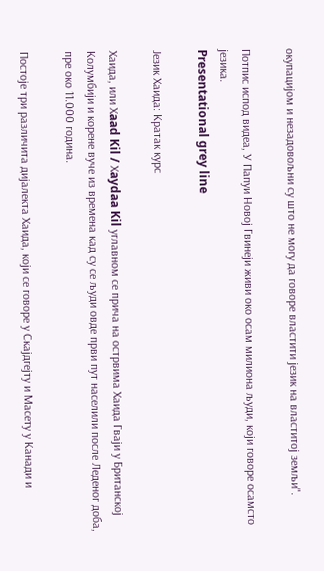окупацијом и незадовољни су што не могу да говоре властити језик на властитој земљи".

Потпис испод видеа, У Папуи Новој Гвинеји живи око осам милиона људи, који говоре осамсто језика.
Presentational grey line

Језик Хаида: Кратак курс

Хаида, или Хaad Kil / Хaydaa Kil углавном се прича на острвима Хаида Гваји у Британској Колумбији и корене вуче из времена кад су се људи овде први пут населили после Леденог доба, пре око 11.000 година.

Постоје три различита дијалекта Хаида, који се говоре у Скајдгејту и Масету у Канади и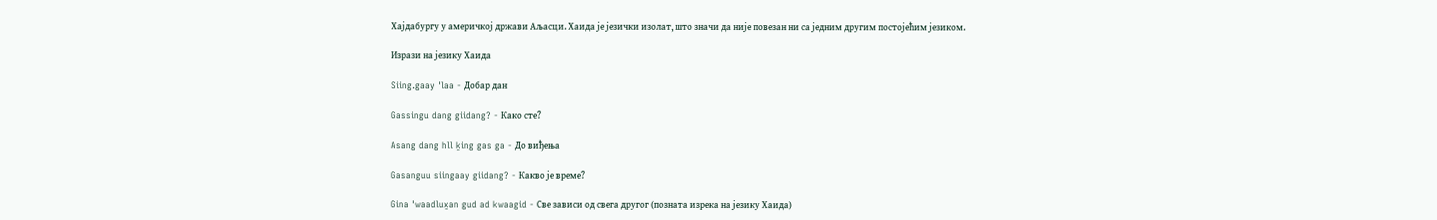Хајдабургу у америчкој држави Аљасци. Хаида је језички изолат, што значи да није повезан ни са једним другим постојећим језиком.

Изрази на језику Хаида

Siing.gaay 'laa - Добар дан

Gassingu dang giidang? - Како сте?

Asang dang hll ḵing gas ga - До виђења

Gasanguu siingaay giidang? - Какво је време?

Gina 'waadlux̱an gud ad kwaagid - Све зависи од свега другог (позната изрека на језику Хаида)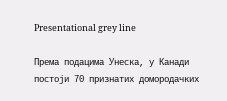Presentational grey line

Према подацима Унеска, у Канади постоји 70 признатих домородачких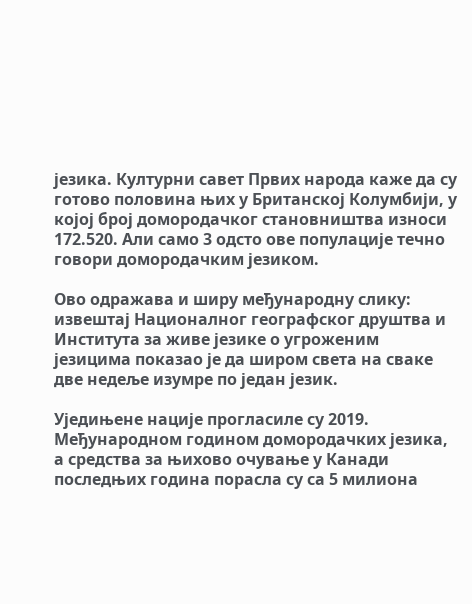језика. Културни савет Првих народа каже да су готово половина њих у Британској Колумбији, у којој број домородачког становништва износи 172.520. Али само 3 одсто ове популације течно говори домородачким језиком.

Ово одражава и ширу међународну слику: извештај Националног географског друштва и Института за живе језике о угроженим језицима показао је да широм света на сваке две недеље изумре по један језик.

Уједињене нације прогласиле су 2019. Међународном годином домородачких језика, а средства за њихово очување у Канади последњих година порасла су са 5 милиона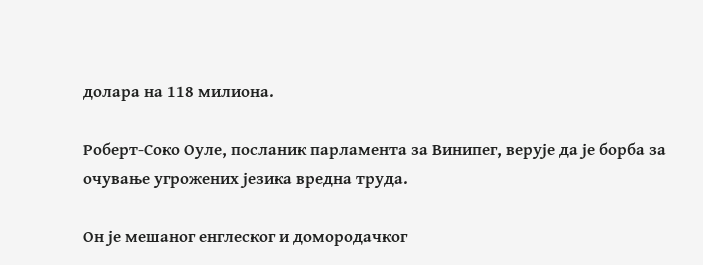долара на 118 милиона.

Роберт-Соко Оуле, посланик парламента за Винипег, верује да је борба за очување угрожених језика вредна труда.

Он је мешаног енглеског и домородачког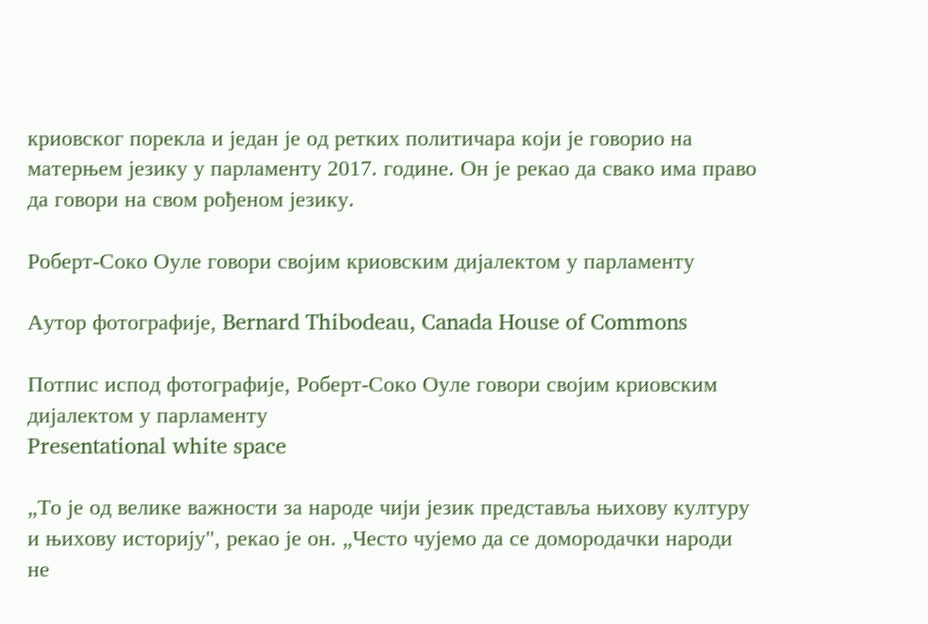криовског порекла и један је од ретких политичара који је говорио на матерњем језику у парламенту 2017. године. Он је рекао да свако има право да говори на свом рођеном језику.

Роберт-Соко Оуле говори својим криовским дијалектом у парламенту

Аутор фотографије, Bernard Thibodeau, Canada House of Commons

Потпис испод фотографије, Роберт-Соко Оуле говори својим криовским дијалектом у парламенту
Presentational white space

„То је од велике важности за народе чији језик представља њихову културу и њихову историју", рекао је он. „Често чујемо да се домородачки народи не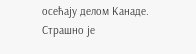осећају делом Канаде. Страшно је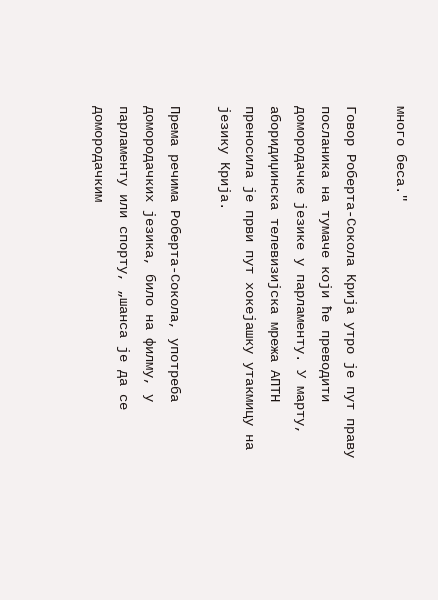много беса."

Говор Роберта-Сокола Крија утро је пут праву посланика на тумаче који ће преводити домородачке језике у парламенту. У марту, аборидиџинска телевизијска мрежа АПТН преносила је први пут хокејашку утакмицу на језику Крија.

Према речима Роберта-Сокола, употреба домородачких језика, било на филму, у парламенту или спорту, „шанса је да се домородачким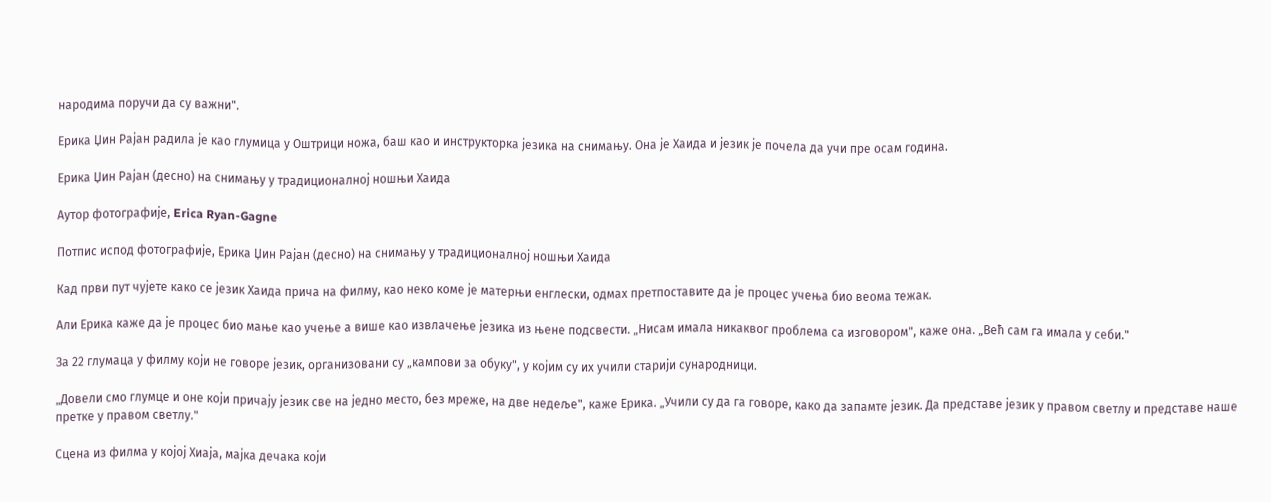народима поручи да су важни".

Ерика Џин Рајан радила је као глумица у Оштрици ножа, баш као и инструкторка језика на снимању. Она је Хаида и језик је почела да учи пре осам година.

Ерика Џин Рајан (десно) на снимању у традиционалној ношњи Хаида

Аутор фотографије, Erica Ryan-Gagne

Потпис испод фотографије, Ерика Џин Рајан (десно) на снимању у традиционалној ношњи Хаида

Кад први пут чујете како се језик Хаида прича на филму, као неко коме је матерњи енглески, одмах претпоставите да је процес учења био веома тежак.

Али Ерика каже да је процес био мање као учење а више као извлачење језика из њене подсвести. „Нисам имала никаквог проблема са изговором", каже она. „Већ сам га имала у себи."

За 22 глумаца у филму који не говоре језик, организовани су „кампови за обуку", у којим су их учили старији сународници.

„Довели смо глумце и оне који причају језик све на једно место, без мреже, на две недеље", каже Ерика. „Учили су да га говоре, како да запамте језик. Да представе језик у правом светлу и представе наше претке у правом светлу."

Сцена из филма у којој Хиаја, мајка дечака који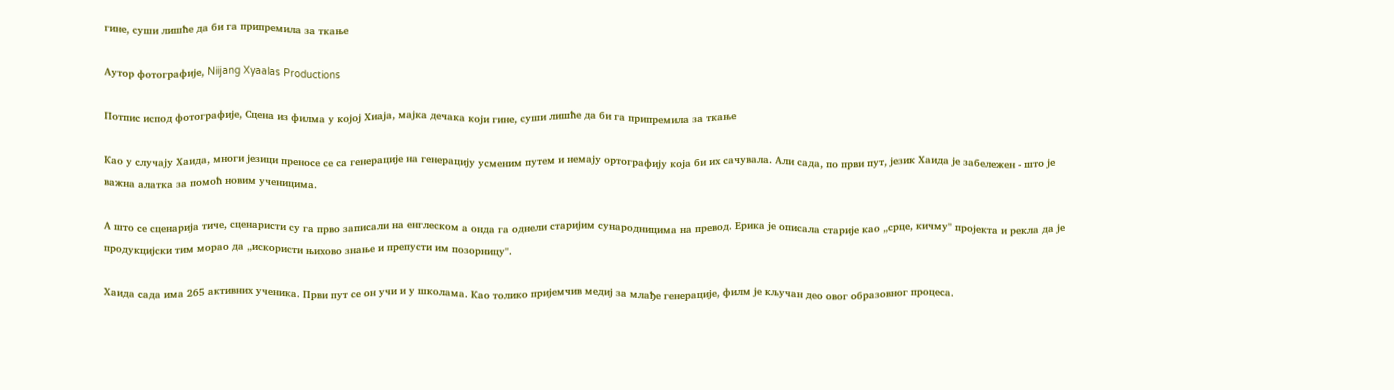гине, суши лишће да би га припремила за ткање

Аутор фотографије, Niijang Xyaalas Productions

Потпис испод фотографије, Сцена из филма у којој Хиаја, мајка дечака који гине, суши лишће да би га припремила за ткање

Као у случају Хаида, многи језици преносе се са генерације на генерацију усменим путем и немају ортографију која би их сачувала. Али сада, по први пут, језик Хаида је забележен - што је важна алатка за помоћ новим ученицима.

А што се сценарија тиче, сценаристи су га прво записали на енглеском а онда га однели старијим сународницима на превод. Ерика је описала старије као „срце, кичму" пројекта и рекла да је продукцијски тим морао да „искористи њихово знање и прeпусти им позорницу".

Хаида сада има 265 активних ученика. Први пут се он учи и у школама. Као толико пријемчив медиј за млађе генерације, филм је кључан део овог образовног процеса.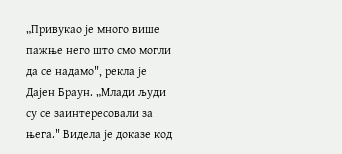„Привукао је много више пажње него што смо могли да се надамо", рекла је Дајен Браун. „Млади људи су се заинтересовали за њега." Видела је доказе код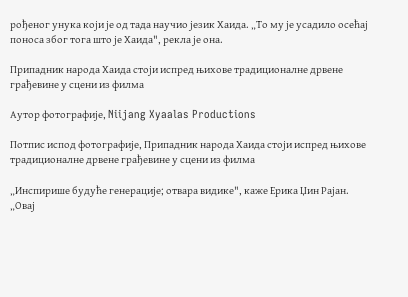рођеног унука који је од тада научио језик Хаида. „То му је усадило осећај поноса због тога што је Хаида", рекла је она.

Припадник народа Хаида стоји испред њихове традиционалне дрвене грађевине у сцени из филма

Аутор фотографије, Niijang Xyaalas Productions

Потпис испод фотографије, Припадник народа Хаида стоји испред њихове традиционалне дрвене грађевине у сцени из филма

„Инспирише будуће генерације; отвара видике", каже Ерика Џин Рајан. „Овај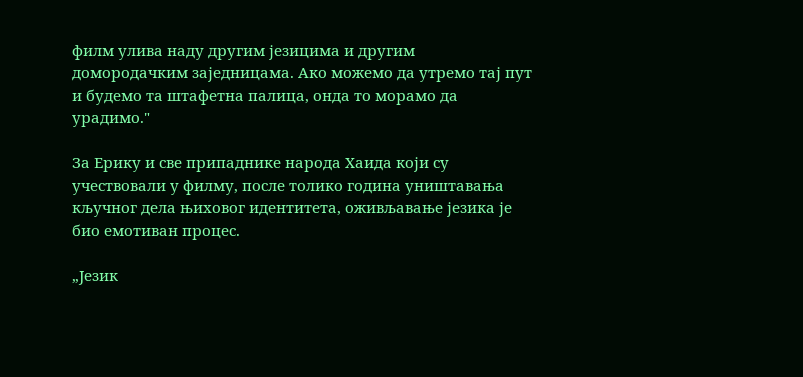филм улива наду другим језицима и другим домородачким заједницама. Ако можемо да утремо тај пут и будемо та штафетна палица, онда то морамо да урадимо."

За Ерику и све припаднике народа Хаида који су учествовали у филму, после толико година уништавања кључног дела њиховог идентитета, оживљавање језика је био емотиван процес.

„Језик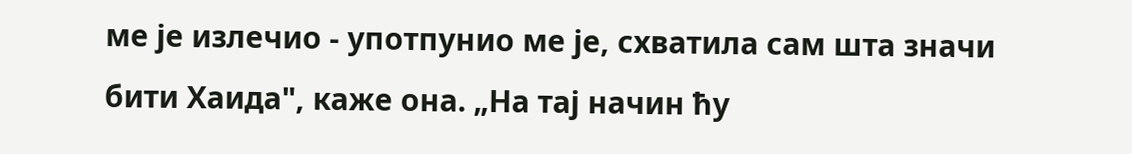ме је излечио - употпунио ме је, схватила сам шта значи бити Хаида", каже она. „На тај начин ћу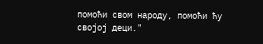помоћи свом народу, помоћи ћу својој деци."